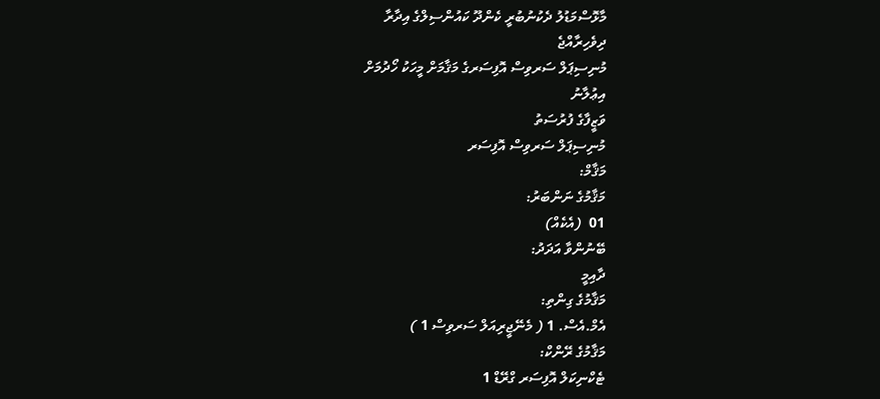މާޅޮސްމަޑުލު ދެކުނުބުރީ ކެންދޫ ކައުންސިލްގެ އިދާރާ
ދިވެހިރާއްޖެ
މުނިސިޕަލް ސަރވިސް އޮފިސަރގެ މަޤާމަށް މީހަކު ހޯދުމަށް
އިޢުލާނު
ވަޒީފާގެ ފުރުސަތު
މުނިސިޕަލް ސަރވިސް އޮފިސަރ
މަޤާމް:
މަޤާމުގެ ނަންބަރު:
01  (އެކެއް)
ބޭނުންވާ އަދަދު:
ދާއިމީ
މަޤާމުގެ ގިންތި:
އެމް.އެސް. 1 ( މެނޭޖީރިއަލް ސަރވިސް 1 )
މަޤާމުގެ ރޭންކް:
ޓެކްނިކަލް އޮފިސަރ ގްރޭޑް 1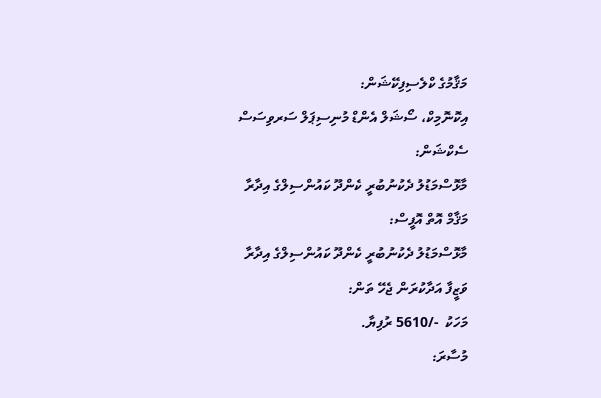މަޤާމުގެ ކްލެސިފިކޭޝަން:
އިކޮނޮމިކް، ސޯޝަލް އެންޑް މުނިސިޕަލް ސަރވިސަސް
ސެކްޝަން:
މާޅޮސްމަޑުލު ދެކުނުބުރީ ކެންދޫ ކައުންސިލްގެ އިދާރާ
މަޤާމް އޮތް އޮފީސް:
މާޅޮސްމަޑުލު ދެކުނުބުރީ ކެންދޫ ކައުންސިލްގެ އިދާރާ
ވަޒީފާ އަދާކުރަން ޖެހޭ ތަން:
މަހަކު  -/5610 ރުފިޔާ.
މުސާރަ: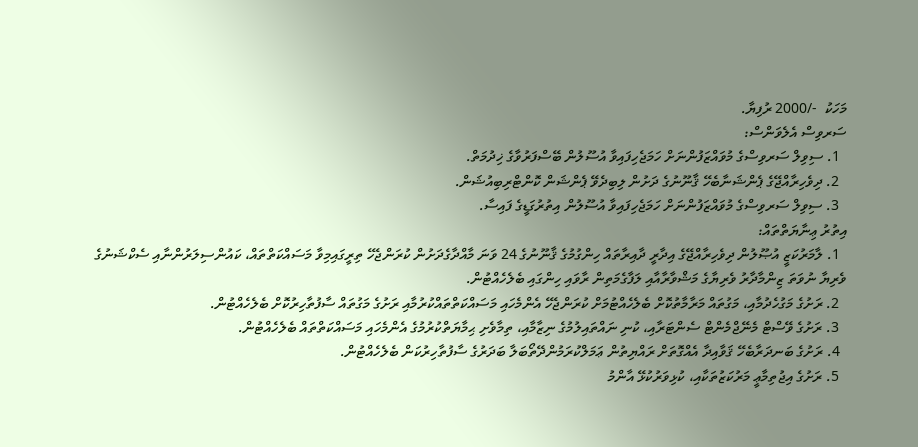މަހަކު  -/2000 ރުފިޔާ.
ސަރވިސް އެލެވަންސް:
  1. ސިވިލް ސަރވިސްގެ މުވައްޒަފުންނަށް ހަމަޖެހިފައިވާ އުސޫލުން ބޭސްފަރުވާގެ ޚިދުމަތް.
  2. ދިވެހިރާއްޖޭގެ ޕެންޝަނާބެހޭ ޤާނޫނުގެ ދަށުން ލިބިދެވޭ ޕެންޝަން ކޮންޓްރިބިއުޝަން.
  3. ސިވިލް ސަރވިސްގެ މުވައްޒަފުންނަށް ހަމަޖެހިފައިވާ އުސޫލުން އިތުރުގަޑީގެ ފައިސާ.
އިތުރު ޢިނާޔަތްތައް:
  1. ލާމަރުކަޒީ އުޞޫލުން ދިވެހިރާއްޖޭގެ އިދާރީ ދާއިރާތައް ހިންގުމުގެ ޤާނޫނުގެ 24 ވަނަ މާއްދާގެދަށުން ކުރަންޖެހޭ ތިރީގައިމިވާ މަސައްކަތްތައް، ކައުންސިލަރުންނާއި ސެކްޝަނުގެ ވެރިޔާ ނުވަތަ ޒިންމާދާރު ވެރިޔާގެ މަޝްވާރާއާއި ލަފާގެމަތިން ރާވައި ހިންގައި ބެލެހެއްޓުން.
  2. ރަށުގެ މަގުހެދުމާއި، މަގުތައް މަރާމާތުކޮށް ބެލެހެއްޓުމަށް ކުރަންޖެހޭ އެންމެހައި މަސައްކަތްތައްކުރުމާއި ރަށުގެ މަގުތައް ސާފުތާހިރުކޮށް ބެލެހެއްޓުން.
  3. ރަށުގެ ވޭސްޓް މެނޭޖްމެންޓް ސެންޓަރާއި، ކުނި ނައްތައިލުމުގެ ނިޒާމާއި، ތިމާވެށި ޙިމާޔަތްކުރުމުގެ އެންމެހައި މަސައްކަތްތައް ބެލެހެއްޓުން.
  4. ރަށުގެ ބަނދަރާބެހޭ ޤަވާއިދާ އެއްގޮތަށް ރައްޔިތުން ޢަމަލްކުރަމުންދޭތޯބަލާ ބަދަރުގެ ސާފުތާހިރުކަން ބެލެހެއްޓުން.
  5. ރަށުގެ އިޖުތިމާޢީ މަރުކަޒުތަކާއި، ކުޅިވަރުކުޅޭ އާންމު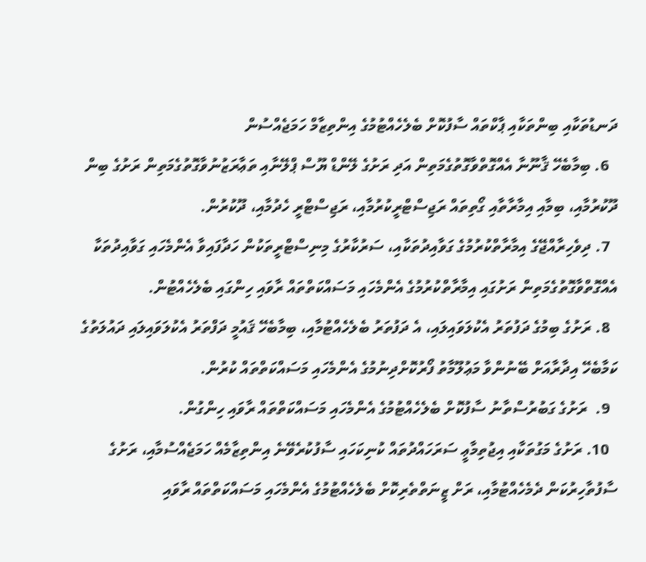ދަނޑުތަކާއި ބިންތަކާއި ޕާކްތައް ސާފުކޮށް ބެލެހެއްޓުމުގެ އިންތިޒާމް ހަމަޖެއްސުން
  6. ބިމާބެހޭ ޤާނޫނާ އެއްގޮތްވާގޮތުގެމަތިން އަދި ރަށުގެ ލޭންޑް ޔޫސް ޕްލޭނާއި ތަޢާރަޒުނުވާގޮތުގެމަތިން ރަށުގެ ބިން ދޫކުރުމާއި، ބިމާއި އިމާރާތާއި ގޯތިތައް ރަޖިސްޓްރީކުރުމާއި، ރަޖިސްޓްރީ ހެދުމާއި، ދޫކުރުން.
  7. ދިވެހިރާއްޖޭގެ އިމާރާތްކުރުމުގެ ގަވާއިދުތަކާއި، ސަރުކާރުގެ މިނިސްޓްރީތަކުން ހަދާފައިވާ އެންމެހައި ގަވާއިދުތަކާ އެއްގޮތްވާގޮތުގެމަތިން ރަށުގައި އިމާރާތްކުރުމުގެ އެންމެހައި މަސައްކަތްތައް ރާވައި ހިންގައި ބެލެހެއްޓުން.
  8. ރަށުގެ ބިމުގެ ދަފުތަރު އެކުލަވައިލައި، އެ ދަފުތަރު ބެލެހެއްޓުމާއި، ބިމާބެހޭ ޤައުމީ ދަފްތަރު އެކުލަވައިލައި ދައުލަތުގެ ކަމާބެހޭ އިދާރާއަށް ބޭނުންވާ މަޢުލޫމާތު ފޯރުކޮށްދިނުމުގެ އެންމެހައި މަސައްކަތްތައް ކުރުން.
  9.  ރަށުގެ ގަބުރުސްތާނު ސާފުކޮށް ބެލެހެއްޓުމުގެ އެންމެހައި މަސައްކަތްތައް ރާވައި ހިންގުން.
  10. ރަށުގެ މަގުތަކާއި އިޖުތިމާޢީ ސަރަހައްދުތައް ކުނިކަހައި ސާފުކުރެވޭނެ އިންތިޒާމެއް ހަމަޖެއްސުމާއި، ރަށުގެ ސާފުތާހިރުކަން ދެމެހެއްޓުމާއި، ރަށް ޒީނަތްތެރިކޮށް ބެލެހެއްޓުމުގެ އެންމެހައި މަސައްކަތްތައް ރާވައި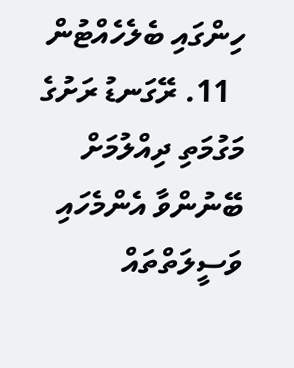ހިންގައި ބެލެހެއްޓުން
  11. ރޭގަނޑު ރަށުގެ މަގުމަތި ދިއްލުމަށް ބޭނުންވާ އެންމެހައި ވަސީލަތްތައް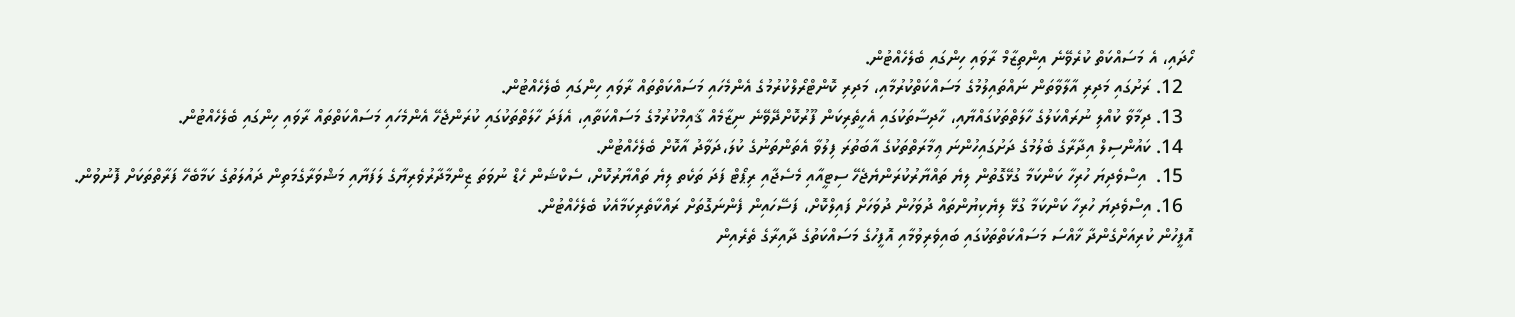ހޯދައި، އެ މަސައްކަތް ކުރެވޭނެ އިންތިޒާމް ރާވައި ހިންގައި ބެލެހެއްޓުން.
  12. ރަށުގައި މަދިރި އާލާވާތަން ނައްތައިލުމުގެ މަސައްކަތްކުރުމާއި، މަދިރި ކޮންޓްރޯލްކުރުމުގެ އެންމެހައި މަސައްކަތްތައް ރާވައި ހިންގައި ބެލެހެއްޓުން.
  13. ދިމާވާ ކުއްލި ނުރައްކަލުގެ ހާލަތްތަކުގައްޔާއި، ހާދިސާތަކުގައި އެހީތެރިކަން ފޫރުކޮށްދޭވޭނެ ނިޒާމެއް ޤާއިމްކުރުމުގެ މަސައްކަތާއި، އެފަދަ ހާލަތްތަކުގައި ކުރަންޖެހޭ އެންމެހައި މަސައްކަތްތައް ރާވައި ހިންގައި ބެލެހެއްޓުން.
  14. ކައުންސިލް އިދާރާގެ ބެލުމުގެ ދަށުގައިހުންނަ ޢިމާރަތްތަކުގެ އާބަތުރަ ފިލުވާ އެތަންތަނުގެ ކުލަ،ދަވާދު އާކޮށް ބެލެހެއްޓުން.
  15.  އިސްވެދިޔަ ހުރިހާ ކަންކަމާ ގުޅޭގޮތުން ލިޔެ ތައްޔާރުކުރަންޔެޖެހޭ ސިޓީއާއި މެސެޖާއި ރިޕޯޓް ފަދަ ތަކެތ ލިޔެ ތައްޔާރުކޮށް، ސެކްޝަން ހެޑް ނުވަތަ ޒިންމާދާރުވެރިޔާގެ ލަފަޔާއި މަޝްވަރާގެމަތިން ދައުލަތުގެ ކަމާބެހޭ ފަރާތްތަކަށް ފޮނުވުން.
  16. އިސްވެދިޔަ ހުރިހާ ކަންކަމާ ގުޅޭ ލިޔެކިޔުންތައް ދުވަހުން ދުވަހަށް ފައިލްކޮށް، ފަސޭހައިން ފެންނަގޮތަށް ރައްކާތެރިކަމާއެކު ބެލެހެއްޓުން.
އޮފީހުން ކުރިއަށްގެންދާ ޚާއްސަ މަސައްކަތްތަކުގައި ބައިވެރިވުމާއި އޮފީހުގެ މަސައްކަތުގެ ދާއިރާގެ ތެރެއިން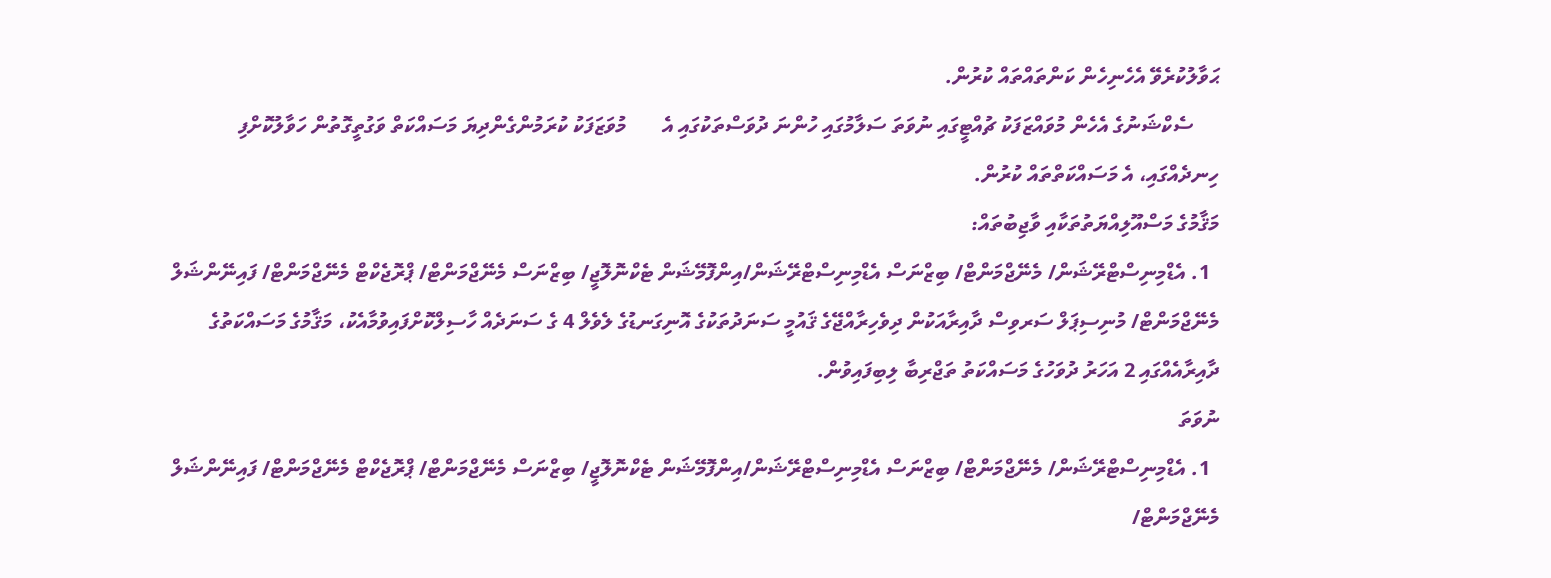ޙަވާލުކުރެވޭ އެހެނިހެން ކަންތައްތައް ކުރުން.
     ސެކްޝަނުގެ އެހެން މުވައްޒަފަކު ޗުއްޓީގައި ނުވަތަ ސަލާމުގައި ހުންނަ ދުވަސްތަކުގައި އެ       މުވަޒަފަކު ކުރަމުންގެންދިޔަ މަސައްކަތް ވަގުތީގޮތުން ހަވާލުކޮށްފި ހިނދެއްގައި، އެ މަސައްކަތްތައް ކުރުން.
މަޤާމުގެ މަސްއޫލިއްޔަތުތަކާއި ވާޖިބުތައް:
  1. އެޑްމިނިސްޓްރޭޝަން/ މެނޭޖްމަންޓް/ ބިޒްނަސް އެޑްމިނިސްޓްރޭޝަން/އިންފޮމޭޝަން ޓެކްނޮލޮޖީ/ ބިޒްނަސް މެނޭޖްމަންޓް/ ޕްރޮޖެކްޓް މެނޭޖްމަންޓް/ ފައިނޭންޝަލް މެނޭޖްމަންޓް/ މުނިސިޕަލް ސަރވިސް ދާއިރާއަކުން ދިވެހިރާއްޖޭގެ ޤައުމީ ސަނަދުތަކުގެ އޮނިގަނޑުގެ ލެވެލް 4 ގެ ސަނަދެއް ހާސިލްކޮށްފައިވުމާއެކު، މަޤާމުގެ މަސައްކަތުގެ ދާއިރާއެއްގައި 2 އަހަރު ދުވަހުގެ މަސައްކަތު ތަޖްރިބާ ލިބިފައިވުން.
ނުވަތަ
  1. އެޑްމިނިސްޓްރޭޝަން/ މެނޭޖްމަންޓް/ ބިޒްނަސް އެޑްމިނިސްޓްރޭޝަން/އިންފޮމޭޝަން ޓެކްނޮލޮޖީ/ ބިޒްނަސް މެނޭޖްމަންޓް/ ޕްރޮޖެކްޓް މެނޭޖްމަންޓް/ ފައިނޭންޝަލް މެނޭޖްމަންޓް/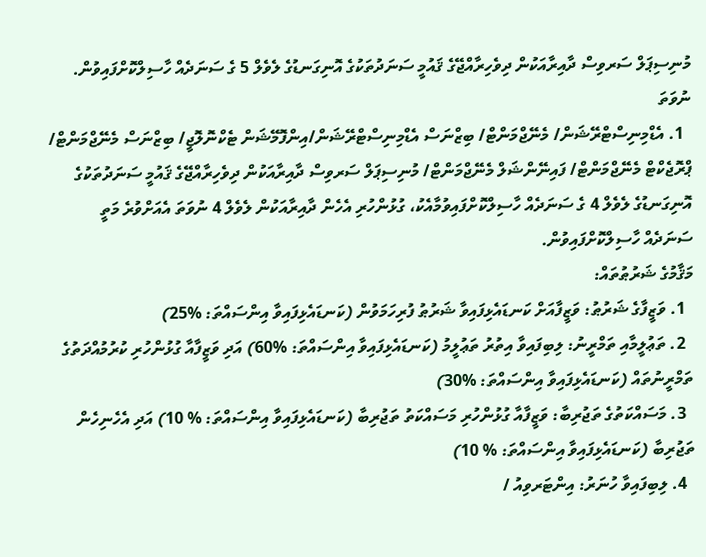މުނިސިޕަލް ސަރވިސް ދާއިރާއަކުން ދިވެހިރާއްޖޭގެ ޤައުމީ ސަނަދުތަކުގެ އޮނިގަނޑުގެ ލެވެލް 5 ގެ ސަނަދެއް ހާސިލްކޮށްފައިވުން.
ނުވަތަ
  1. އެޑްމިނިސްޓްރޭޝަން/ މެނޭޖްމަންޓް/ ބިޒްނަސް އެޑްމިނިސްޓްރޭޝަން/އިންފޮމޭޝަން ޓެކްނޮލޮޖީ/ ބިޒްނަސް މެނޭޖްމަންޓް/ ޕްރޮޖެކްޓް މެނޭޖްމަންޓް/ ފައިނޭންޝަލް މެނޭޖްމަންޓް/ މުނިސިޕަލް ސަރވިސް ދާއިރާއަކުން ދިވެހިރާއްޖޭގެ ޤައުމީ ސަނަދުތަކުގެ އޮނިގަނޑުގެ ލެވެލް 4 ގެ ސަނަދެއް ހާސިލްކޮށްފައިވުމާއެކު، ގުޅުންހުރި އެހެން ދާއިރާއަކުން ލެވެލް 4 ނުވަތަ އެއަށްވުރެ މަތީ ސަނަދެއް ހާސިލްކޮށްފައިވުން.
މަޤާމުގެ ޝަރުޠުތައް:
  1. ވަޒީފާގެ ޝަރުޠު: ވަޒީފާއަށް ކަނޑައެޅިފައިވާ ޝަރުޠު ފުރިހަމަވުން (ކަނޑައެޅިފައިވާ އިންސައްތަ: %25)
  2. ތަޢުލީމާއި ތަމްރީނު: ލިބިފައިވާ އިތުރު ތަޢުލީމު (ކަނޑައެޅިފައިވާ އިންސައްތަ: %60) އަދި ވަޒީފާއާ ގުޅުންހުރި ކުރުމުއްދަތުގެ ތަމްރީނުތައް (ކަނޑައެޅިފައިވާ އިންސައްތަ: %30)
  3. މަސައްކަތުގެ ތަޖުރިބާ: ވަޒީފާއާ ގުޅުންހުރި މަސައްކަތު ތަޖުރިބާ (ކަނޑައެޅިފައިވާ އިންސައްތަ: % 10) އަދި އެހެނިހެން ތަޖުރިބާ (ކަނޑައެޅިފައިވާ އިންސައްތަ: % 10)
  4. ލިބިފައިވާ ހުނަރު: އިންޓަރވިއު /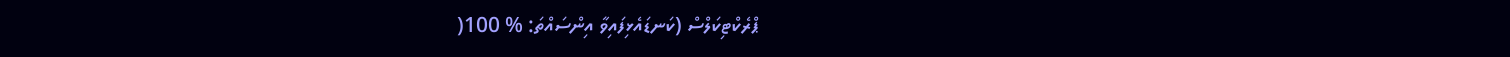ޕްރެކްޓިކަލްސް (ކަނޑައެޅިފައިވާ އިންސައްތަ: % 100(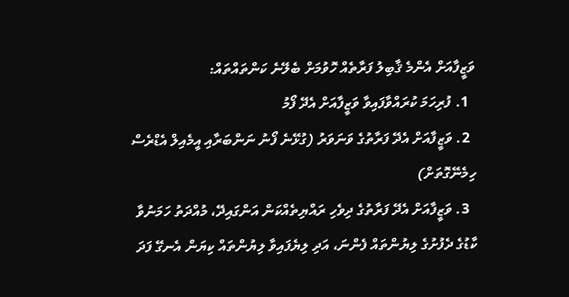ވަޒީފާއަށް އެންމެ ޤާބިލު ފަރާތެއް ހޮވުމަށް ބެލޭނެ ކަންތައްތައް:
  1. ފުރިހަމަ ކުރައްވާފައިވާ ވަޒީފާއަށް އެދޭ ފޯމު
  2. ވަޒީފާއަށް އެދޭ ފަރާތުގެ ވަނަވަރު (ގުޅޭނެ ފޯނު ނަންބަރާއި އީމެއިލް އެޑްރެސް ހިމެނޭގޮތަށް)
  3. ވަޒީފާއަށް އެދޭ ފަރާތުގެ ދިވެހި ރައްޔިތެއްކަން އަންގައިދޭ، މުއްދަތު ހަމަނުވާ ކާޑުގެ ދެފުށުގެ ލިޔުންތައް ފެންނަ، އަދި ލިޔެފައިވާ ލިޔުންތައް ކިޔަން އެނގޭ ފަދަ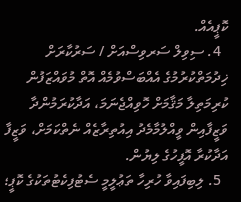ކޮޕީއެއް.
  4. ސިވިލް ސަރވިސްއަށް / ސަރުކާރަށް ޚިދުމަތްކުރުމުގެ އެއްބަސްވުމެއް އޮތް މުވައްޒަފުން ކުރިމަތިލާ މަޤާމަށް ހޮވިއްޖެނަމަ، އަދާކުރަމުންދާ ވަޒީފާއިން ވީއްލުމާމެދު އިއުތިރާޒެއް ނެތްކަމަށް، ވަޒީފާ އަދާކުރާ އޮފީހުގެ ލިޔުން.
  5. ލިބިފައިވާ ހުރިހާ ތަޢުލީމީ ސެޓުފިކެޓުތަކުގެ ކޮޕީ؛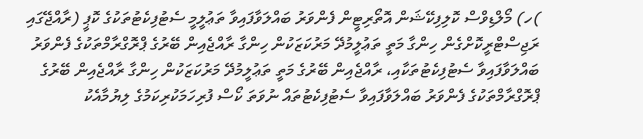)ހ) މޯލްޑިވްސް ކޮލިފިކޭޝަން އޮތޯރިޓީން ފެންވަރު ބައްލަވާފައިވާ ތަޢުލީމީ ސެޓުފިކެޓުތަކުގެ ކޮޕީ (ރާއްޖޭގައި ރަޖިސްޓްރީކޮށްގެން ހިންގާ މަތީ ތަޢުލީމުދޭ މަރުކަޒަކުން ހިންގާ ރާއްޖެއިން ބޭރުގެ ޕްރޮގްރާމްތަކުގެ ފެންވަރު ބައްލަވާފައިވާ ސެޓުފިކެޓުތަކާއި، ރާއްޖެއިން ބޭރުގެ މަތީ ތަޢުލީމުދޭ މަރުކަޒަކުން ހިންގާ ރާއްޖެއިން ބޭރުގެ ޕްރޮގްރާމްތަކުގެ ފެންވަރު ބައްލަވާފައިވާ ސެޓުފިކެޓުތައް ނުވަތަ ކޯސް ފުރިހަމަކުރިކަމުގެ ލިޔުމާއެކު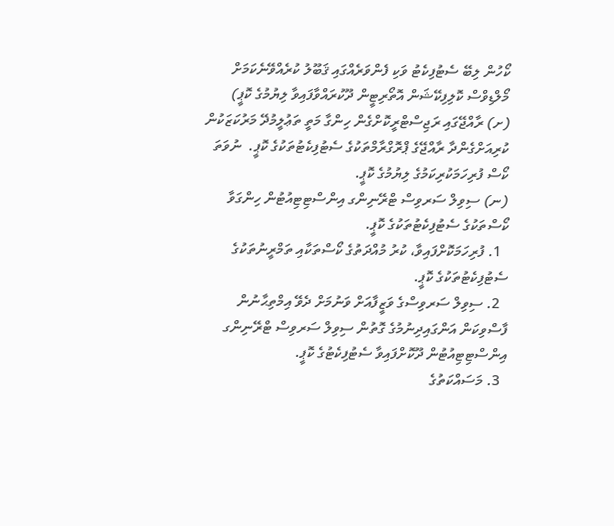ކޯހުން ލިބޭ ސެޓުފިކެޓު ވަކި ފެންވަރެއްގައި ޤަބޫލު ކުރެއްވޭނެކަމަށް މޯލްޑިވްސް ކޮލިފިކޭޝަން އޮތޯރިޓީން ދޫކުރައްވާފައިވާ ލިޔުމުގެ ކޮޕީ)
(ށ) ރާއްޖޭގައި ރަޖިސްޓްރީކޮށްގެން ހިންގާ މަތީ ތަޢުލީމުދޭ މަރުކަޒަކުން ކުރިއަށްގެންދާ ރާއްޖޭގެ ޕްރޮގްރާމްތަކުގެ ސެޓުފިކެޓުތަކުގެ ކޮޕީ.  ނުވަތަ ކޯސް ފުރިހަމަކުރިކަމުގެ ލިޔުމުގެ ކޮޕީ.
(ނ) ސިވިލް ސަރވިސް ޓްރޭނިންގ އިންސްޓިޓިއުޓުން ހިންގަވާ ކޯސްތަކުގެ ސެޓުފިކެޓުތަކުގެ ކޮޕީ.
  1. ފުރިހަމަކޮށްފައިވާ، ކުރު މުއްދަތުގެ ކޯސްތަކާއި ތަމްރީނުތަކުގެ ސެޓުފިކެޓުތަކުގެ ކޮޕީ.
  2. ސިވިލް ސަރވިސްގެ ވަޒީފާއަށް ވަނުމަށް ދެވޭ އިމްތިޙާނުން ފާސްވިކަން އަންގައިދިނުމުގެ ގޮތުން ސިވިލް ސަރވިސް ޓްރޭނިންގ އިންސްޓިޓިއުޓުން ދޫކޮށްފައިވާ ސެޓުފިކެޓުގެ ކޮޕީ.
  3. މަސައްކަތުގެ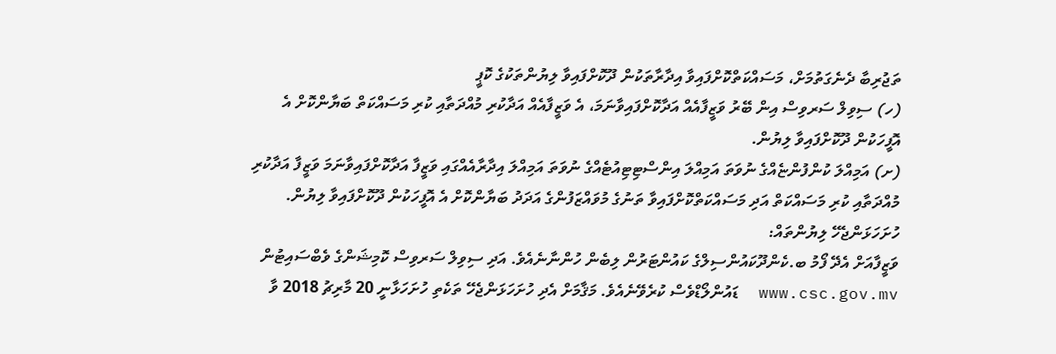ތަޖުރިބާ ދެނެގަތުމަށް، މަސައްކަތްކޮށްފައިވާ އިދާރާތަކުން ދޫކޮށްފައިވާ ލިޔުންތަކުގެ ކޮޕީ
(ހ) ސިވިލް ސަރވިސް އިން ބޭރު ވަޒީފާއެއް އަދާކޮށްފައިވާނަމަ، އެ ވަޒީފާއެއް އަދާކުރި މުއްދަތާއި ކުރި މަސައްކަތް ބަޔާންކޮށް އެ އޮފީހަކުން ދޫކޮށްފައިވާ ލިޔުން.
(ށ) އަމިއްލަ ކުންފުންޏެއްގެ ނުވަތަ އަމިއްލަ އިންސްޓިޓިއުޓެއްގެ ނުވަތަ އަމިއްލަ އިދާރާއެއްގައި ވަޒީފާ އަދާކޮށްފައިވާނަމަ ވަޒީފާ އަދާކުރި މުއްދަތާއި ކުރި މަސައްކަތް އަދި މަސައްކަތްކޮށްފައިވާ ތަނުގެ މުވައްޒަފުންގެ އަދަދު ބަޔާންކޮށް އެ އޮފީހަކުން ދޫކޮށްފައިވާ ލިޔުން.
ހުށަހަޅަންޖެހޭ ލިޔުންތައް:
ވަޒީފާއަށް އެދޭ ފޯމު ބ.ކެންދޫކައުންސިލްގެ ކައުންޓަރުން ލިބެން ހުންނާނެއެވެ. އަދި ސިވިލް ސަރވިސް ކޮމިޝަންގެ ވެބްސައިޓުން www.csc.gov.mv  ޑައުންލޯޑްވެސް ކުރެވޭނެއެވެ. މަޤާމަށް އެދި ހުށަހަޅަންޖެހޭ ތަކެތި ހުށަހަޅާނީ 20 މާރިޗު 2018 ވާ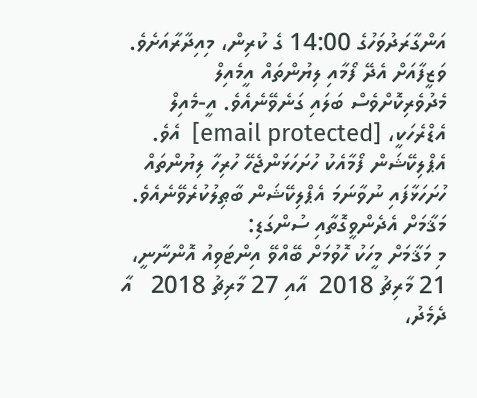އަންގާރަދުވަހުގެ 14:00 ގެ ކުރިން، މިއިދާރާއަށެވެ. ވަޒީފާއަށް އެދޭ ފޯމާއި ލިޔުންތައް އީމެއިލް މެދުވެރިކޮށްވެސް ބަލައި ގަނެވޭނެއެވެ. އީ-މެއިލް އެޑްރެހަކީ، [email protected]  އެވެ. އެޕްލިކޭޝަން ފޯމާއެކު ހުށަހަޅަންޖެހޭ ހުރިހާ ލިޔުންތައް ހުށަހަޅާފައި ނުވާނަމަ އެޕްލިކޭޝަން ބާޠިލުކުރެވޭނެއެވެ.
މަޤާމަށް އެދެންވީގޮތާއި ސުންގަޑި:
މި މަޤާމަށް މީހަކު ހޮވުމަށް ބޭއްވޭ އިންޓަވިއު އޮންނާނީ،  21 މާރިޗު 2018  އާއި 27 މާރިޗު 2018   އާ ދެމެދު،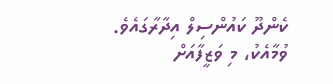ކެންދޫ ކައުންސިލް އިދާރާގައެވެ. ވުމާއެކު، މި ވަޒީފާއަށް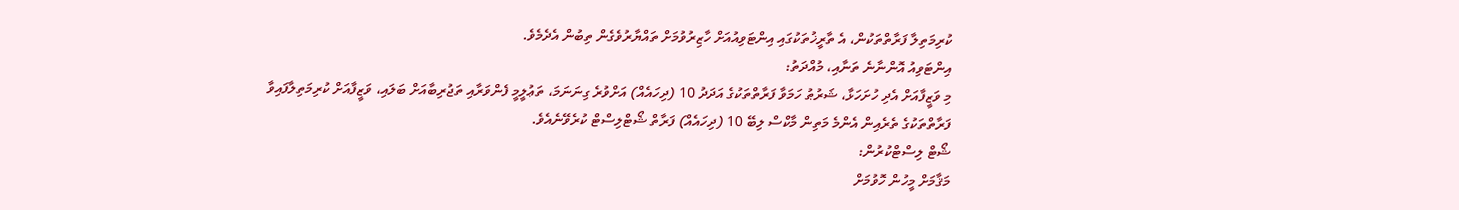ކުރިމަތިލާ ފަރާތްތަކުން، އެ ތާރީޚުތަކުގައި އިންޓަވިއުއަށް ހާޒިރުވުމަށް ތައްޔާރުވެގެން ތިބުން އެދެމެވެ.
އިންޓަވިއު އޮންނާނެ ތަނާއި، މުއްދަތު:
މި ވަޒީފާއަށް އެދި ހުށަހަޅާ، ޝަރުޠު ހަމަވާ ފަރާތްތަކުގެ އަދަދު 10 (ދިހައެއް) އަށްވުރެ ގިނަނަމަ، ތަޢުލީމީ ފެންވަރާއި ތަޖުރިބާއަށް ބަލައި، ވަޒީފާއަށް ކުރިމަތިލާފައިވާ ފަރާތްތަކުގެ ތެރެއިން އެންމެ މަތިން މާކްސް ލިބޭ 10 (ދިހައެއް) ފަރާތް ޝޯޓްލިސްޓް ކުރެވޭނެއެވެ.
ޝޯޓް ލިސްޓްކުރުން:
މަޤާމަށް މީހުން ހޮވުމަށް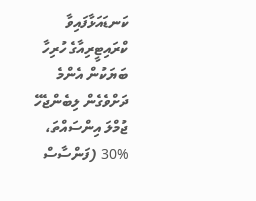ކަނޑައަޅާފައިވާ ކްރައިޓީރިއާގެ ހުރިހާ ބަޔަކުން އެންމެ ދަށްވެގެން ލިބެންޖެހޭ ޖުމްލަ އިންސައްތަ، %30 (ފަންސާސް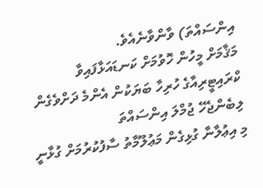އިންސައްތަ) ވާންވާނެއެވެ.
މަޤާމަށް މީހުން ހޮވުމަށް ކަނޑައަޅާފައިވާ ކްރައިޓީރިއާގެ ހުރިހާ ބަޔަކުން އެންމެ ދަށްވެގެން ލިބެންޖެހޭ ޖުމްލަ އިންސައްތަ
މި އިޢުލާނާ ގުޅިގެން މަޢުލޫމާތު ސާފުކުރުމަށް ގުޅާނީ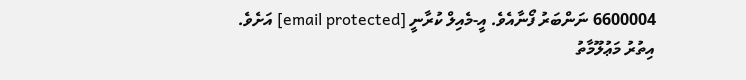6600004 ނަންބަރު ފޯނާއެވެ. އީ-މެއިލް ކުރާނީ [email protected] އަށެވެ.
އިތުރު މަޢުލޫމާތު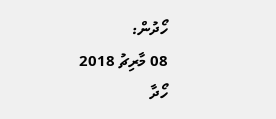ހޯދުން:
08 މާރިޗު 2018
ހޯދާ